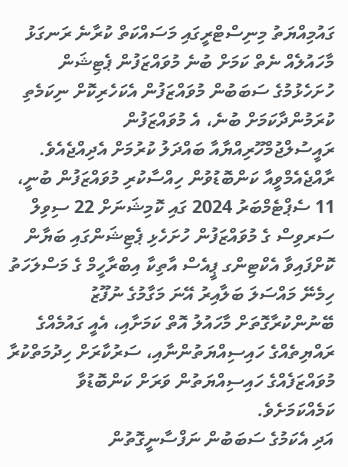ގައުމިއްޔަތު މިނިސްޓްރީގައި މަސައްކަތް ކުރާނެ ރަނގަޅު މާހައުލެއް ނެތް ކަމަށް ބުނެ މުވައްޒަފުން ޕެޓިޝަން ހުށަހެޅުމުގެ ސަބަބުން މުވައްޒަފުން އެކަހެރިކޮށް ނިކަމެތި ކުރަމުންދާކަމަށް ބުނެ، އެ މުވައްޒަފުން ރައީސުލްޖުމްހޫރިއްޔާއާ ބައްދަލު ކުރުމަށް އެދިއްޖެއެވެ.
ރާއްޖެއެމްވީއާ ކަންބޮޑުވުން ހިއްސާކުރި މުވައްޒަފުން ބުނީ، 11 ސެޕްޓެމްބަރު 2024 ގައި ކޮމިޝަނަށް 22 ސިވިލް ސަރވިސް ގެ މުވައްޒަފުން ހުށަހެޅި ޕެޓިޝަންގައި ބަޔާން ކޮށްފައިވާ އެކްޓިންގ ޕީއެސް އާތިކާ އިބްރާހީމް ގެ މަސްލަހަތު ހިމެނޭ މައްސަލަ ބަލާއިރު އޭނަ މަގާމުގެ ނުފޫޒު ބޭނުންކުރާގޮތަށް މާހައުލު އޮތް ކަމަށާއި، އެއީ ގައުމެއްގެ ރައްޔިތެއްގެ ހައިސިއްޔަތުންނާއި، ސަރުކާރަށް ހިދުމަތްކުރާ މުވައްޒަފެއްގެ ހައިސިއްޔަތުން ވަރަށް ކަންބޮޑުވާ ކަމެއްކަމަށެވެ.
އަދި އެކަމުގެ ސަބަބުން ނަފްސާނީގޮތުން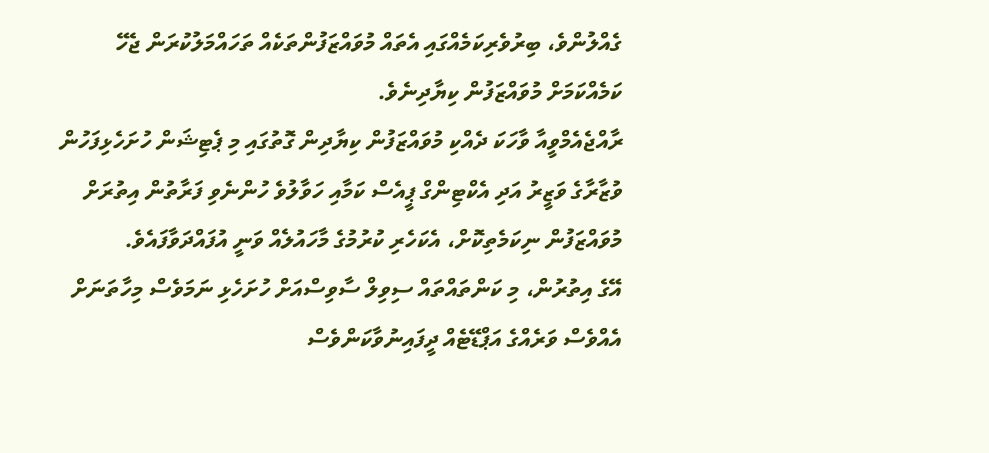ގެއްލުންވެ، ބިރުވެރިކަމެއްގައި އެތައް މުވައްޒަފުންތަކެއް ތަހައްމަލުކުރަން ޖެހޭ ކަމެއްކަމަށް މުވައްޒަފުން ކިޔާދިނެވެ.
ރާއްޖެއެމްވީއާ ވާހަކަ ދެއްކި މުވައްޒަފުން ކިޔާދިން ގޮތުގައި މި ޕެޓިޝަން ހުށަހެޅިފަހުން ވުޒާރާގެ ވަޒީރު އަދި އެކްޓިންގް ޕީއެސް ކަމާއި ހަވާލުވެ ހުންނެވި ފަރާތުން އިތުރަށް މުވައްޒަފުން ނިކަމެތިކޮށް، އެކަހެރި ކުރުމުގެ މާހައުލެއް ވަނީ އުފައްދަވާފައެވެ.
އޭގެ އިތުރުން، މި ކަންތައްތައް ސިވިލް ސާވިސްއަށް ހުށަހެޅި ނަމަވެސް މިހާތަނަށް އެއްވެސް ވަރެއްގެ އަޕްޑޭޓެއް ދީފައިނުވާކަންވެސް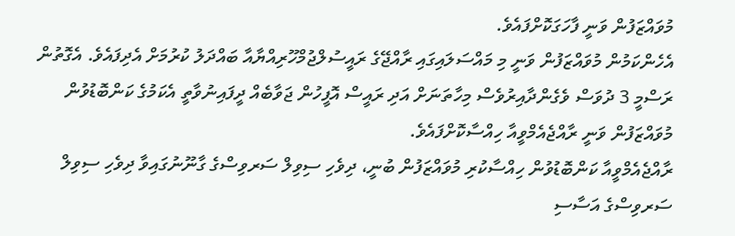މުވައްޒަފުން ވަނީ ފާހަގަކޮށްފައެވެ.
އެހެންކަމުން މުވައްޒަފުން ވަނީ މި މައްސަލައިގައި ރާއްޖޭގެ ރައީސުލްޖުމްހޫރިއްޔާއާ ބައްދަލު ކުރުމަށް އެދިފައެވެ. އެގޮތުން ރަސްމީ 3 ދުވަސް ވެގެންދާއިރުވެސް މިހާތަނަށް އަދި ރައީސް އޮފީހުން ޖަވާބެއް ދީފައިނުވާތީ އެކަމުގެ ކަންބޮޑުވުން މުވައްޒަފުން ވަނީ ރާއްޖެއެމްވީއާ ހިއްސާކޮށްފައެވެ.
ރާއްޖެއެމްވީއާ ކަންބޮޑުވުން ހިއްސާކުރި މުވައްޒަފުން ބުނީ، ދިވެހި ސިވިލް ސަރވިސްގެ ގާނޫނުގައިވާ ދިވެހި ސިވިލް ސަރވިސްގެ އަސާސި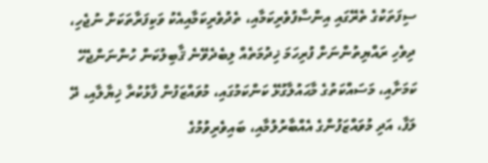ސިފަތަކުގެ ތެރޭގައި އިންސާފުވެރިކަމާއި، ތެދުވެރިކަމާއިއެކު ވަކިފަރާތަކަށް ނުޖެހި، ދިވެހި ރައްޔިތުންނަށް ފުރިހަމަ ޚިދުމަތެއް ލިބެދެވޭނެ ޤާބިލުކަން ހުންނަންޖެހޭ ކަމަށާއި، މަސައްކަތުގެ މާޙައުލާގުޅޭ ކަންކަމުގައި، މުވައްޒަފުން ފާޅުކުރާ ޚިޔާލާއި، ދޭ ލަފާ، އަދި މުވައްޒަފުންގެ އެއްބާރުލުމާއި، ބައިވެރިވުމުގެ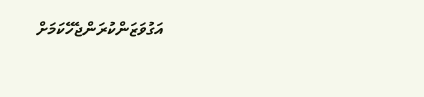އަގުވަޒަންކުރަންޖެހޭކަމަށް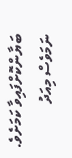ބަޔާންކޮށްފައިވާ ކަމަށެވެ. ނަމަވެސް މިއަދު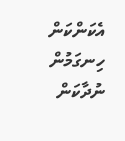އެކަންކަން ހިނގަމުން ނުދާކަން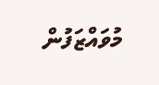މުވައްޒަފުން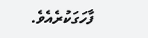ފާހަގަކުރެއެވެ.